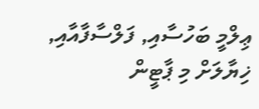ޢިލްމީ ބަހުސާއި, ފަލްސާފާއާއި, ޚިޔާލަށް މި ޕާޓީން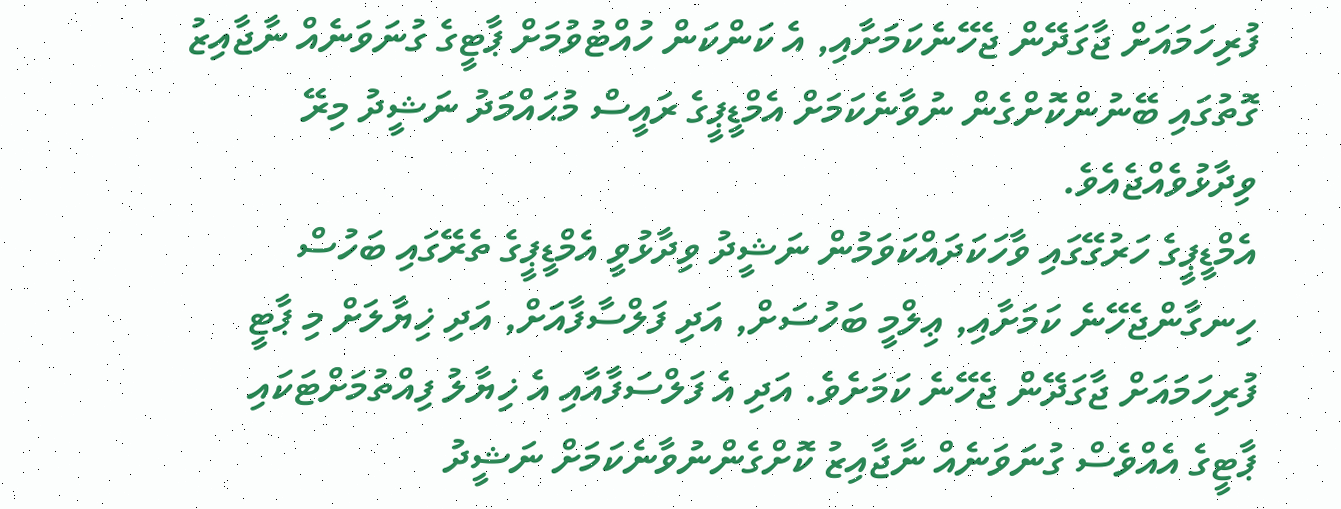ފުރިހަމައަށް ޖާގަދޭން ޖެހޭނެކަމަށާއި, އެ ކަންކަން ހުއްޓުވުމަށް ޕާޓީގެ ގުނަވަނެއް ނާޖާއިޒު ގޮތުގައި ބޭނުންކޮށްގެން ނުވާނެކަމަށް އެމްޑީޕީގެ ރައީސް މުޙައްމަދު ނަޝީދު މިރޭ ވިދާޅުވެއްޖެއެވެ.
އެމްޑީޕީގެ ހަރުގޭގައި ވާހަކަދައްކަވަމުން ނަޝީދު ވިދާޅުވީ އެމްޑީޕީގެ ތެރޭގައި ބަހުސް ހިނގާންޖެހޭނެ ކަމަށާއި, ޢިލްމީ ބަހުސަށް, އަދި ފަލްސާފާއަށް, އަދި ޚިޔާލަށް މި ޕާޓީ ފުރިހަމައަށް ޖާގަދޭން ޖެހޭނެ ކަމަށެވެ. އަދި އެ ފަލްސަފާއާއި އެ ޚިޔާލު ފިއްތުމަށްޓަކައި ޕާޓީގެ އެއްވެސް ގުނަވަނެއް ނާޖާއިޒު ކޮށްގެންނުވާނެކަމަށް ނަޝީދު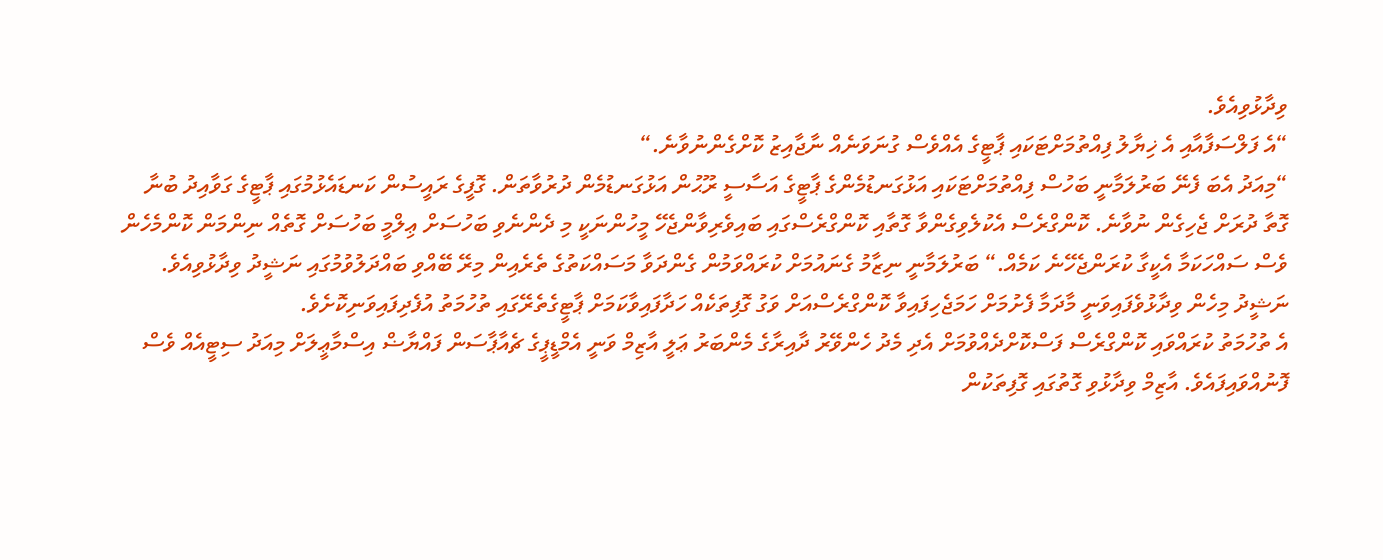ވިދާޅުވިއެވެ.
“އެ ފަލްސަފާއާއި އެ ޚިޔާލު ފިއްތުމަށްޓަކައި ޕާޓީގެ އެއްވެސް ގުނަވަނެއް ނާޖާއިޒު ކޮށްގެންނުވާނެ.“
“މިއަދު އެބަ ފެނޭ ބަރުލަމާނީ ބަހުސް ފިއްތުމަށްޓަކައި އަޅުގަނޑުމެންގެ ޕާޓީގެ އަސާސީ ރޫޙުން އަޅުގަނޑުމެން ދުރުވާތަން. ގޮފީގެ ރައީސުން ކަނޑައެޅުމުގައި ޕާޓީގެ ގަވާއިދު ބުނާ ގޮތާ ދުރަށް ޖެހިގެން ނުވާނެ. ކޮންގްރެސް އެކުލެވިގެންވާ ގޮތާއި ކޮންގްރެސްގައި ބައިވެރިވާންޖެހޭ މީހުންނަކީ މި ދެންނެވި ބަހުސަށް ޢިލްމީ ބަހުސަށް ގޮތެއް ނިންމަން ކޮންމެހެން ވެސް ސައްހަކަމާ އެކީގާ ކުރަންޖެހޭނެ ކަމެއް.“ ބަރުލަމާނީ ނިޒާމު ގެނައުމަށް ކުރައްވަމުން ގެންދަވާ މަސައްކަތުގެ ތެރެއިން މިރޭ ބޭއްވި ބައްދަލުވުމުގައި ނަޝީދު ވިދާޅުވިއެވެ.
ނަޝީދު މިހެން ވިދާޅުވެފައިވަނީ މާދަމާ ފެށުމަށް ހަމަޖެހިފައިވާ ކޮންގްރެސްއަށް ވަގު ގޮފިތަކެއް ހަދާފައިވާކަމަށް ޕާޓީގެތެރޭގައި ތުހުމަތު އުފެދިފައިވަނިކޮށެވެ.
އެ ތުހުމަތު ކުރައްވައި ކޮންގްރެސް ފަސްކޮށްދެއްވުމަށް އެދި މެދު ހެންވޭރު ދާއިރާގެ މެންބަރު ޢަލީ އާޒިމް ވަނީ އެމްޑީޕީގެ ޗެއާޕާސަން ފައްޔާޟް އިސްމާޢީލަށް މިއަދު ސިޓީއެއް ވެސް ފޮނުއްވައިފައެވެ. އާޒިމް ވިދާޅުވި ގޮތުގައި ގޮފިތަކުން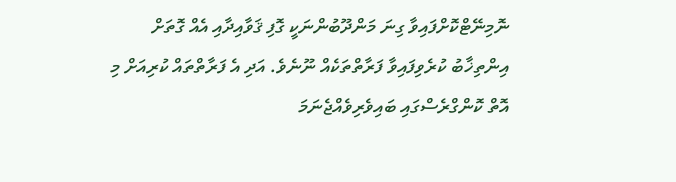ނޮމިނޭޓްކޮށްފައިވާ ގިނަ މަންދޫބުންނަކީ ގޮފި ޤަވާއިދާއި އެއް ގޮތަށް އިންތިޚާބު ކުރެވިފައިވާ ފަރާތްތަކެއް ނޫނެވެ. އަދި އެ ފަރާތްތައް ކުރިއަށް މި އޮތް ކޮންގްރެސްގައި ބައިވެރިވެއްޖެނަމަ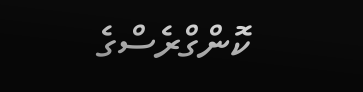ކޮންގްރެސްގެ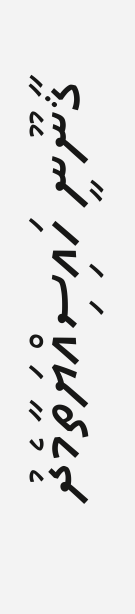ޤާނޫނީ ހައިސިއްޔަތާމެދު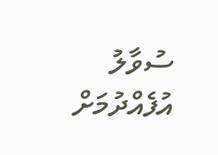ސުވާލު އުފެއްދުމަށް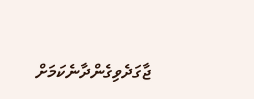ޖާގަދެވިގެންދާނެކަމަށް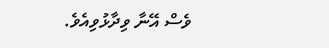ވެސް އޭނާ ވިދާޅުވިއެވެ.